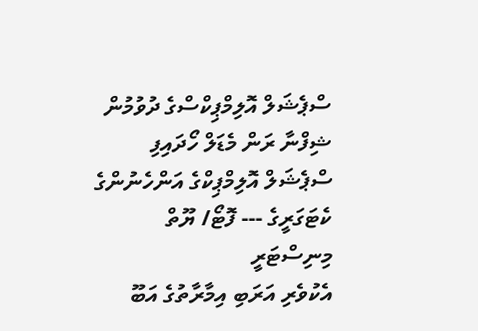ސްޕެޝަލް އޮލިމްޕިކްސްގެ ދުވުމުން ޝިފްނާ ރަން މެޑަލް ހޯދައިފި
ސްޕެޝަލް އޮލިމްޕިކްގެ އަންހެނުންގެ ކެޓަގަރީގެ --- ފޮޓޯ/ ޔޫތް މިނިސްޓަރީ
އެކުވެރި އަރަބި އިމާރާތުގެ އަބޫ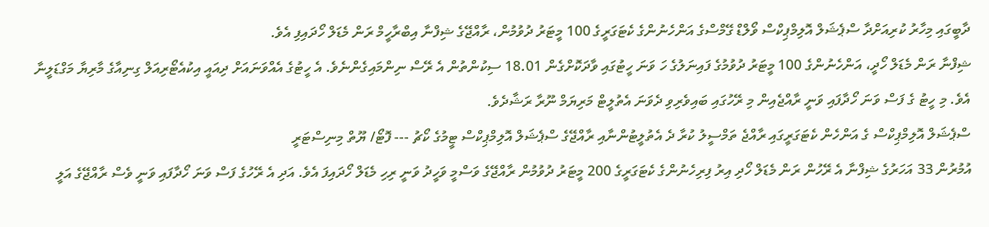ދާބީގައި މިހާރު ކުރިއަށްދާ ސްޕެޝަލް އޮލިމްޕިކްސް ވޯލްޑް ގޭމްސްގެ އަންހެނުންގެ ކެޓަގަރީގެ 100 މީޓަރު ދުވުމުން، ރާއްޖޭގެ ޝިފްނާ އިބްރާހީމް ރަން މެޑަލް ހޯދައިފި އެވެ.
ޝިފްނާ ރަން މެޑަލް ހޯދީ، އަންހެނުންގެ 100 މީޓަރު ދުވުމުގެ ފައިނަލުގެ ހަ ވަނަ ހީޓުގައި ވާދަކޮށްގެން 18.01 ސިކުންތުން އެ ރޭސް ނިންމައިގެންނެވެ. އެ ހީޓުގެ އެއްވަނައަށް ދިއައީ އިކުއެޓޯރިއަލް ގިނިއާގެ މާރިޔާ މަގްޑަލީނާ އެވެ. މި ހީޓު ގެ ފަސް ވަނަ ހޯދާފައި ވަނީ ރާއްޖެއިން މި ރޭހުގައި ބައިވެރިވި ދެވަނަ އެތުލީޓް މަރިޔަމް ނޫރާ ރަޝާދެވެ.
ސްޕެޝަލް އޮލިމްޕިކްސް ގެ އަންހެން ކެޓަގަރީގައި ރާއްޖެ ތަމްސީލު ކުރާ ދެ އެތުލީޓުންނާއި ރާއްޖޭގެ ސްޕެޝަލް އޮލިމްޕިކްސް ޓީމުގެ ކޯޗު --- ފޮޓޯ/ ޔޫތް މިނިސްޓަރީ
އުމުރުން 33 އަހަރުގެ ޝިފްނާ އެ ރޭހުން ރަން މެޑަލް ހޯދި އިރު ފިރިހެނުންގެ ކެޓަގަރީގެ 200 މީޓަރު ދުވުމުން ރާއްޖޭގެ ވަސްމީ ވަހީދު ވަނީ ރިހި މެޑަލް ހޯދައިފަ އެވެ. އަދި އެ ރޭހުގެ ފަސް ވަނަ ހޯދާފައި ވަނީ ވެސް ރާއްޖޭގެ އަލީ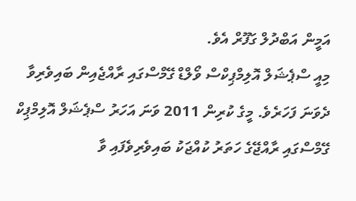އަމީން އަބްދުލް ގަފޫރް އެވެ.
މިއީ ސްޕެޝަލް އޮލިމްޕިކްސް ވޯލްޑް ގޭމްސްގައި ރާއްޖެއިން ބައިވެރިވާ ދެވަނަ ފަހަރެވެ. މީގެ ކުރިން 2011 ވަނަ އަހަރު ސްޕެޝަލް އޮލިމްޕިކް ގޭމްސްގައި ރާއްޖޭގެ ހަތަރު ކުއްޖަކު ބައިވެރިވެފައި ވާ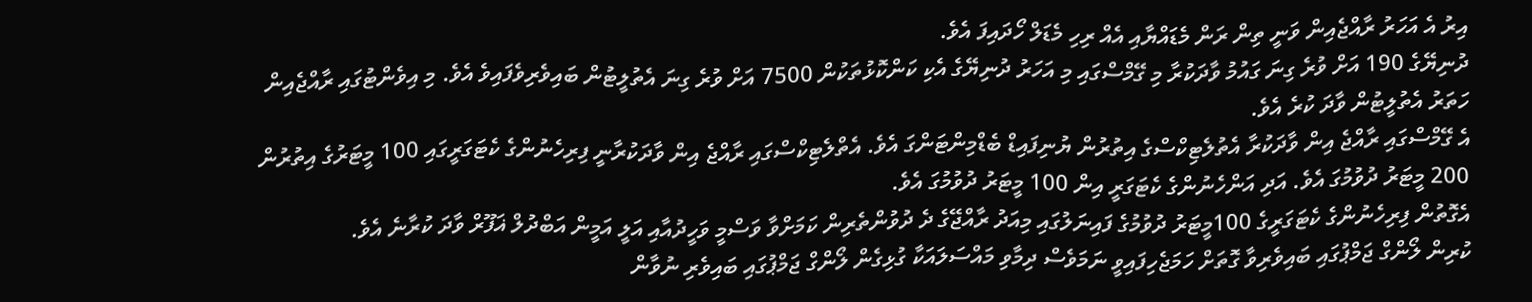އިރު އެ އަހަރު ރާއްޖެއިން ވަނީ ތިން ރަން މެޑައްޔާއި އެއް ރިހި މެޑަލް ހޯދައިފަ އެވެ.
ދުނިޔޭގެ 190 އަށް ވުރެ ގިނަ ގައުމު ވާދަކުރާ މި ގޭމްސްގައި މި އަހަރު ދުނިޔޭގެ އެކި ކަންކޮޅުތަކުން 7500 އަށް ވުރެ ގިނަ އެތުލީޓުން ބައިވެރިވެފައިވެ އެވެ. މި އިވެންޓުގައި ރާއްޖެއިން ހަތަރު އެތުލީޓުން ވާދަ ކުރެ އެވެ.
އެ ގޭމްސްގައި ރާއްޖެ އިން ވާދަކުރާ އެތުލެޓިކްސްގެ އިތުރުން ޔުނިފައިޑް ބެޑްމިންޓަންގަ އެވެ. އެތްލެޓިކްސްގައި ރާއްޖެ އިން ވާދަކުރާނީ ފިރިހެނުންގެ ކެޓަގަރީގައި 100 މީޓަރުގެ އިތުރުން 200 މީޓަރު ދުވުމުގަ އެވެ. އަދި އަންހެނުންގެ ކެޓަގަރީ އިން 100 މީޓަރު ދުވުމުގަ އެވެ.
އެގޮތުން ފިރިހެނުންގެ ކެޓަގަރީގެ 100މީޓަރު ދުވުމުގެ ފައިނަލުގައި މިއަދު ރާއްޖޭގެ ދެ ދުވުންތެރިން ކަމަށްވާ ވަސްމީ ވަހީދުއާއި އަލީ އަމީން އަބްދުލް ޣަފޫރް ވާދަ ކުރާނެ އެވެ.
ކުރިން ލޯންގް ޖަމްޕުގައި ބައިވެރިވާ ގޮތަށް ހަމަޖެހިފައިވީ ނަމަވެސް ދިމާވި މައްސަލައަކާ ގުޅިގެން ލޯންގް ޖަމްޕުގައި ބައިވެރި ނުވާން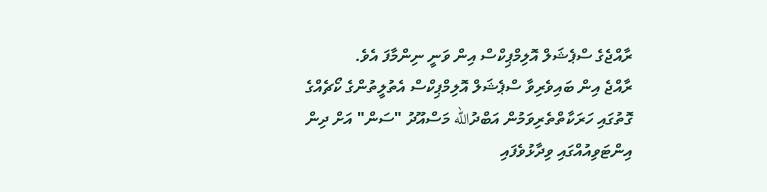ރާއްޖެގެ ސްޕެޝަލް އޮލިމްޕިކްސް އިން ވަނީ ނިންމާފަ އެވެ.
ރާއްޖެ އިން ބައިވެރިވާ ސްޕެޝަލް އޮލިމްޕިކްސް އެތުލީތުންގެ ކޯޗެއްގެ ގޮތުގައި ހަރަކާތްތެރިވަމުން އަބްދުالله މަސްއޫދު "ސަން" އަށް ދިން އިންޓަވިއުއްގައި ވިދާޅުވެފައި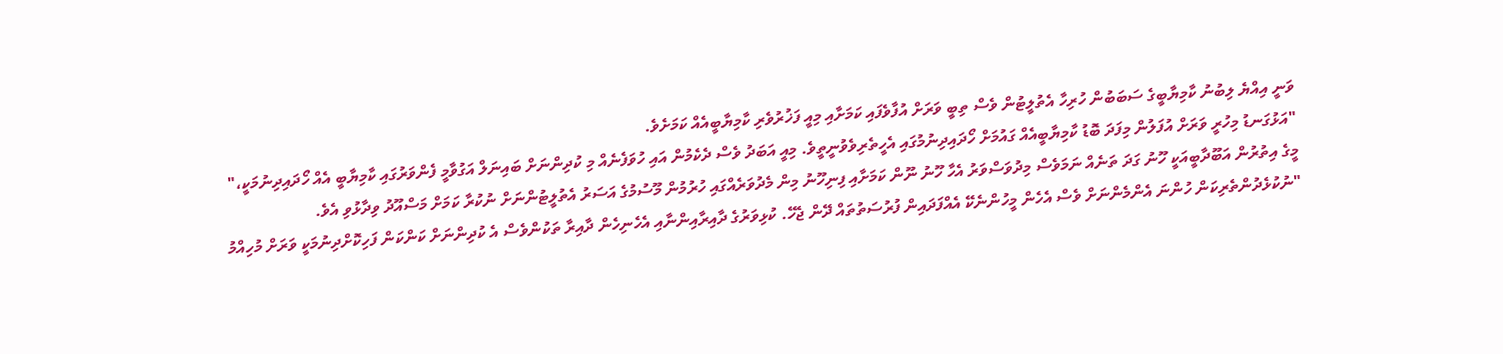ވަނީ އިއްޔެ ލިބުނު ކާމިޔާބީގެ ސަބަބުން ހުރިހާ އެތުލީޓުން ވެސް ތިބީ ވަރަށް އުފާވެފައި ކަމަށާއި މިއީ ފަޚުރުވެރި ކާމިޔާބީއެއް ކަމަށެވެ.
"އަޅުގަނޑު މިހުރީ ވަރަށް އުފަލުން މިފަދަ ބޮޑު ކާމިޔާބީއެއް ގައުމަށް ހޯދައިދިނުމުގައި އެހީތެރިވެވުނީތީވެ. މިއީ އަބަދު ވެސް ދެކެމުން އައި ހުވަފެނެއް މި ކުދިންނަށް ބައިނަލް އަގުވާމީ ފެންވަރުގައި ކާމިޔާބީ އެއް ހޯދައިދިނުމަކީ،"
މީގެ އިތުރުން އަބޫދާބީއަކީ ހޫނު ގަދަ ތަނެއް ނަމަވެސް މިދުވަސްވަރު އެހާ ހޫނު ނޫން ކަމަށާއި ފިނިހޫނު މިން މެދުވަރެއްގައި ހުރުމުން މޫސުމުގެ އަސަރު އެތުލީޓުންނަށް ނުކުރާ ކަމަށް މަސްއޫދު ވިދާޅުވި އެވެ.
"ނުކުޅެދުންތެރިކަން ހުންނަ އެންމެންނަށް ވެސް އެހެން މީހުންނެކޭ އެއްފަދައިން ފުރުސަތުތައް ދޭން ޖެހޭ. ކުޅިވަރުގެ ދާއިރާއިންނާއި އެހެނިހެން ދާއިރާ ތަކުންވެސް އެ ކުދިންނަށް ކަންކަން ފަހިކޮށްދިނުމަކީ ވަރަށް މުހިއްމު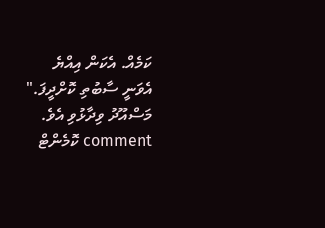ކަމެއް. އެކަން އިއްޔެ އެވަނީ ސާބުތި ކޮށްދީފަ." މަސްއޫދު ވިދާޅުވި އެވެ.
comment ކޮމެންޓް